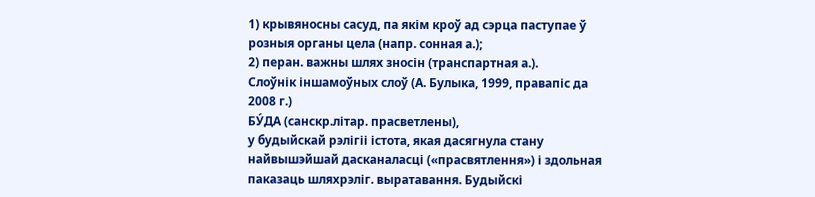1) крывяносны сасуд, па якім кроў ад сэрца паступае ў розныя органы цела (напр. сонная а.);
2) перан. важны шлях зносін (транспартная а.).
Слоўнік іншамоўных слоў (А. Булыка, 1999, правапіс да 2008 г.)
БУ́ДА (санскр.літар. прасветлены),
у будыйскай рэлігіі істота, якая дасягнула стану найвышэйшай дасканаласці («прасвятлення») і здольная паказаць шляхрэліг. выратавання. Будыйскі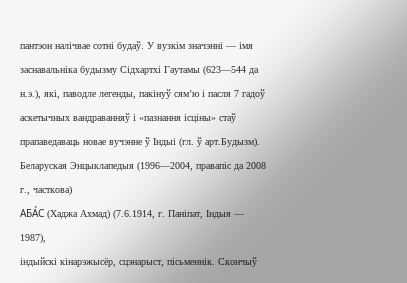пантэон налічвае сотні будаў. У вузкім значэнні — імя заснавальніка будызму Сідхартхі Гаутамы (623—544 да н.э.), які, паводле легенды, пакінуў сям’ю і пасля 7 гадоў аскетычных вандраванняў і «пазнання ісціны» стаў прапаведаваць новае вучэнне ў Індыі (гл. ў арт.Будызм).
Беларуская Энцыклапедыя (1996—2004, правапіс да 2008 г., часткова)
АБА́С (Хаджа Ахмад) (7.6.1914, г. Паніпат, Індыя — 1987),
індыйскі кінарэжысёр, сцэнарыст, пісьменнік. Скончыў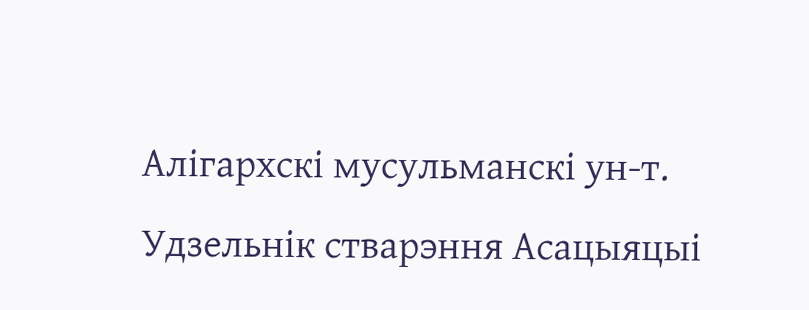Алігархскі мусульманскі ун-т. Удзельнік стварэння Асацыяцыі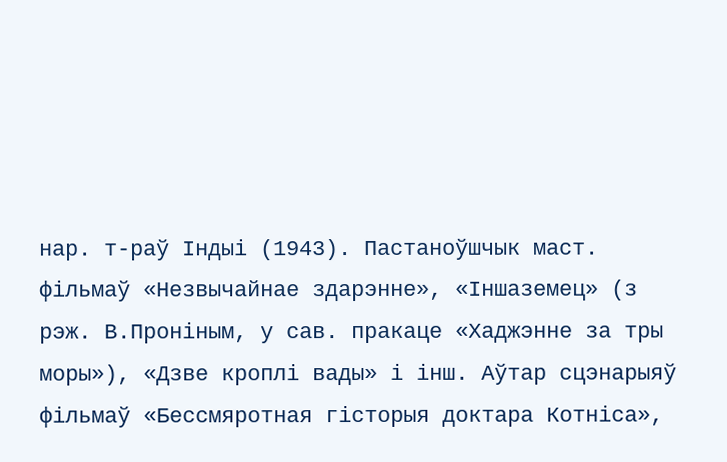нар. т-раў Індыі (1943). Пастаноўшчык маст. фільмаў «Незвычайнае здарэнне», «Іншаземец» (з рэж. В.Проніным, у сав. пракаце «Хаджэнне за тры моры»), «Дзве кроплі вады» і інш. Аўтар сцэнарыяў фільмаў «Бессмяротная гісторыя доктара Котніса»,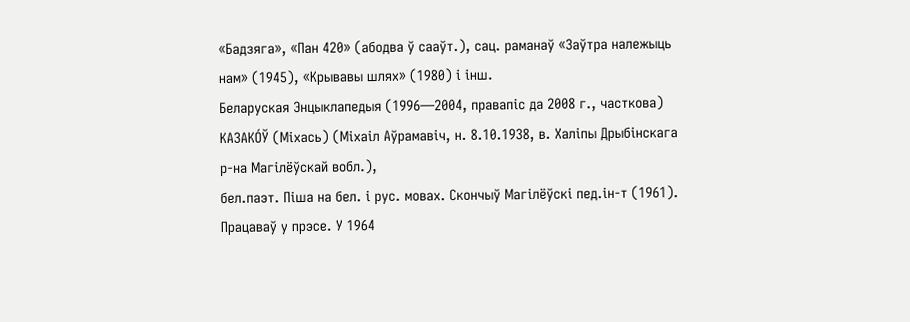«Бадзяга», «Пан 420» (абодва ў сааўт.), сац. раманаў «Заўтра належыць нам» (1945), «Крывавы шлях» (1980) і інш.
Беларуская Энцыклапедыя (1996—2004, правапіс да 2008 г., часткова)
КАЗАКО́Ў (Міхась) (Міхаіл Аўрамавіч, н. 8.10.1938, в. Халіпы Дрыбінскага р-на Магілёўскай вобл.),
бел.паэт. Піша на бел. і рус. мовах. Скончыў Магілёўскі пед.ін-т (1961). Працаваў у прэсе. У 1964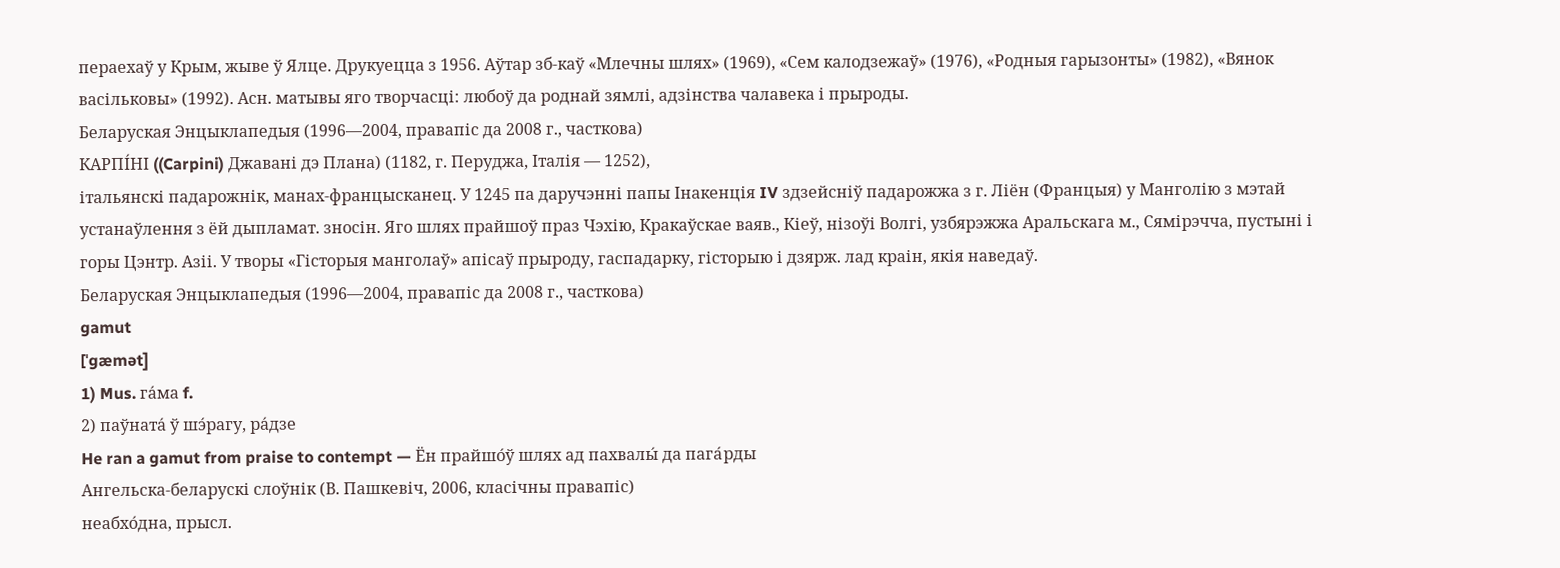пераехаў у Крым, жыве ў Ялце. Друкуецца з 1956. Аўтар зб-каў «Млечны шлях» (1969), «Сем калодзежаў» (1976), «Родныя гарызонты» (1982), «Вянок васільковы» (1992). Асн. матывы яго творчасці: любоў да роднай зямлі, адзінства чалавека і прыроды.
Беларуская Энцыклапедыя (1996—2004, правапіс да 2008 г., часткова)
КАРПІ́НІ ((Carpini) Джавані дэ Плана) (1182, г. Перуджа, Італія — 1252),
італьянскі падарожнік, манах-францысканец. У 1245 па даручэнні папы Інакенція IV здзейсніў падарожжа з г. Ліён (Францыя) у Манголію з мэтай устанаўлення з ёй дыпламат. зносін. Яго шлях прайшоў праз Чэхію, Кракаўскае ваяв., Кіеў, нізоўі Волгі, узбярэжжа Аральскага м., Сямірэчча, пустыні і горы Цэнтр. Азіі. У творы «Гісторыя манголаў» апісаў прыроду, гаспадарку, гісторыю і дзярж. лад краін, якія наведаў.
Беларуская Энцыклапедыя (1996—2004, правапіс да 2008 г., часткова)
gamut
[ˈgæmət]
1) Mus. га́ма f.
2) паўната́ ў шэ́рагу, ра́дзе
He ran a gamut from praise to contempt — Ён прайшо́ў шлях ад пахвалы́ да пага́рды
Ангельска-беларускі слоўнік (В. Пашкевіч, 2006, класічны правапіс)
неабхо́дна, прысл.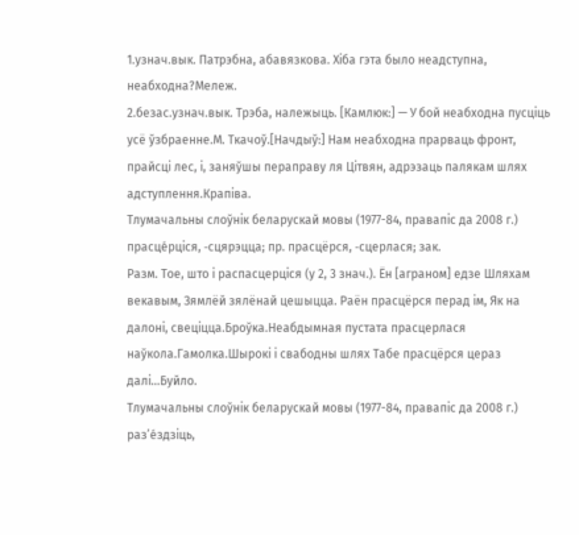1.узнач.вык. Патрэбна, абавязкова. Хіба гэта было неадступна, неабходна?Мележ.
2.безас.узнач.вык. Трэба, належыць. [Камлюк:] — У бой неабходна пусціць усё ўзбраенне.М. Ткачоў.[Начдыў:] Нам неабходна прарваць фронт, прайсці лес, і, заняўшы пераправу ля Цітвян, адрэзаць палякам шлях адступлення.Крапіва.
Тлумачальны слоўнік беларускай мовы (1977-84, правапіс да 2008 г.)
прасце́рціся, ‑сцярэцца; пр. прасцёрся, ‑сцерлася; зак.
Разм. Тое, што і распасцерціся (у 2, 3 знач.). Ён [аграном] едзе Шляхам векавым, Зямлёй зялёнай цешыцца. Раён прасцёрся перад ім, Як на далоні, свеціцца.Броўка.Неабдымная пустата прасцерлася наўкола.Гамолка.Шырокі і свабодны шлях Табе прасцёрся цераз далі...Буйло.
Тлумачальны слоўнік беларускай мовы (1977-84, правапіс да 2008 г.)
раз’е́здзіць,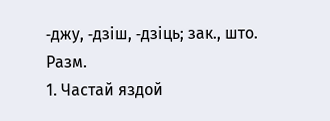‑джу, ‑дзіш, ‑дзіць; зак., што.
Разм.
1. Частай яздой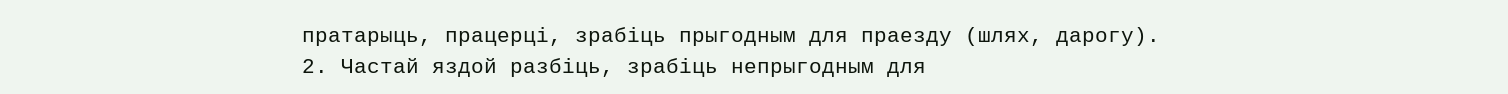пратарыць, працерці, зрабіць прыгодным для праезду (шлях, дарогу).
2. Частай яздой разбіць, зрабіць непрыгодным для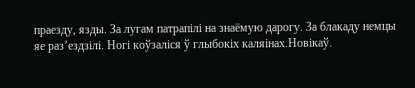праезду, язды. За лугам патрапілі на знаёмую дарогу. За блакаду немцы яе раз’ездзілі. Ногі коўзаліся ў глыбокіх каляінах.Новікаў.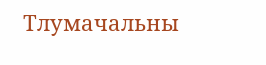Тлумачальны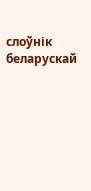слоўнік беларускай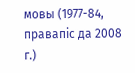мовы (1977-84, правапіс да 2008 г.)